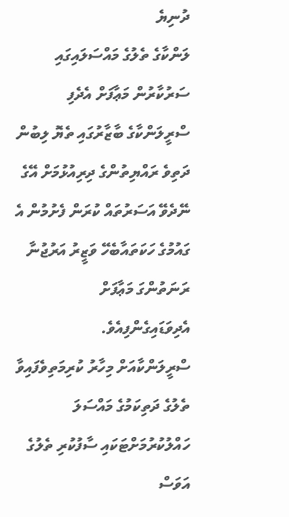ދުނިޔެ
ލަންކާގެ ތެލުގެ މައްސަލައިގައި ސަރުކާރުން މަޢާފަށް އެދެފި
ސްރީލަންކާގެ ބާޒާރުގައި ތެޔޮ ލިބުން ދަތިވެ ރައްޔިތުންގެ ދިރިއުޅުމަށް އޭގެ ނޭދެވޭ އަސަރުތައް ކުރަން ފެށުމުން އެ ގައުމުގެ ހަކަތައާބެހޭ ވަޒީރު އަރުޖުނާ ރަނަތުންގަ މަޢާފަށް އެދިވަޑައިގެންފިއެވެ.
ސްރީލަންކާއަށް މިހާރު ކުރިމަތިވެފައިވާ ތެލުގެ ދަތިކަމުގެ މައްސަލަ ހައްލުކުރުމަށްޓަކައި ސާފުކުރި ތެލުގެ އަވަސް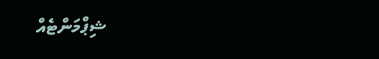ޝިޕްމަންޓެއް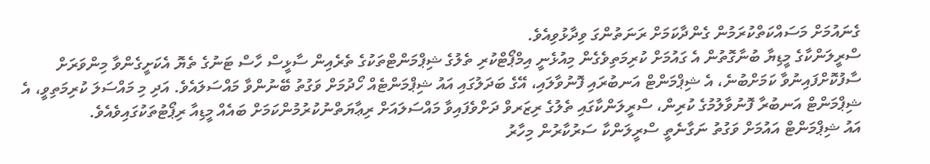ގެނައުމަށް މަސައްކަތްކުރަމުން ގެންދާކަމަށް ރަނަތުންގަ ވިދާޅުވިއެވެ.
ސްރީލަންކާގެ މީޑިޔާ ބުނާގޮތުން އެ ގައުމަށް ކުރިމަތިވެގެން މިއުޅެނީ އިމްޕޯޓްކުރި ތެލުގެ ޝިޕްމަންޓްތަކުގެ ތެރެއިން ސާޅީސް ހާސް ޓަނުގެ ތެޔޮ އެކަށީގެންވާ މިންވަރަށް ސާފުކޮށްފައިނުވާ ކަމަށްބުނެ، އެ ޝިޕްމަންޓް އަނބުރައި ފޮނުވާލައި، އޭގެ ބަދަލުގައި އައު ޝިޕްމަންޓެއް ހޯދުމަށް ވަގުތު ބޭނުންވާ މައްސަލައެވެ. އަދި މި މައްސަލަ ކުރިމަތިވީ، އެ ޝިޕްމަންޓް އަނބުރާ ފޮނުވާލުމުގެ ކުރިން، ސްރީލަންކާގައި ތެލުގެ ރިޒަރވް ދަށްވެފައިވާ މައްސަލައަށް ރިޢާޔަތްނުކުރުމުންކަމަށް ބައެއް މީޑިއާ ރިޕޯޓުތަކުގައިވެއެވެ.
އައު ޝިޕްމަންޓް އައުމަށް ވަގުތު ނަގާނެތީ ސްރީލަންކާ ސަރުކާރުން މިހާރު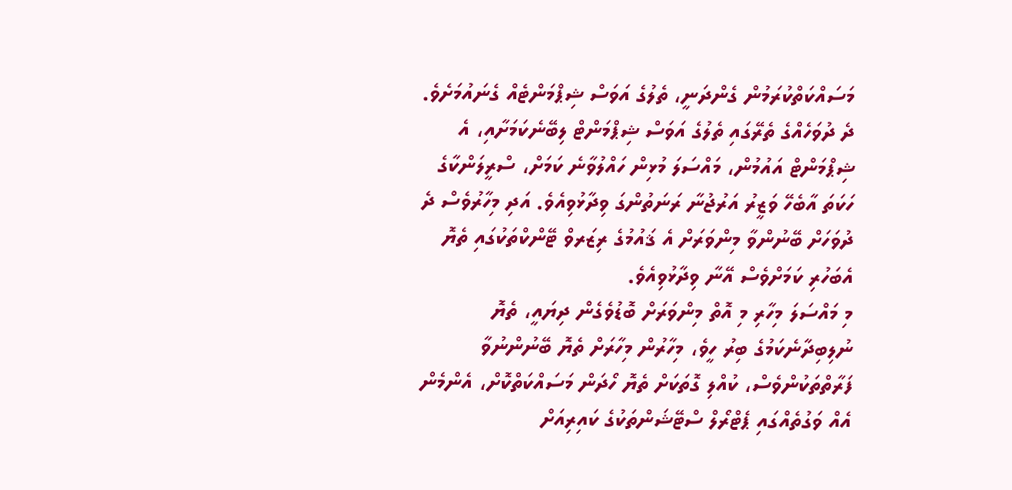މަސައްކަތްކުރަމުން ގެންދަނީ، ތެލުގެ އަވަސް ޝިޕްމަންޓެއް ގެނައުމަށެވެ. ދެ ދުވަހެއްގެ ތެރޭގައި ތެލުގެ އަވަސް ޝިޕްމަންޓް ލިބޭނެކަމަށާއި، އެ ޝިޕްމަންޓް އައުމުން، މައްސަލަ މުޅިން ހައްލުވާނެ ކަމަށް، ސްރީލަންކާގެ ހަކަތަ އާބެހޭ ވަޒީރު އަރުޖުނާ ރަނަތުންގަ ވިދާޅުވިއެވެ. އަދި މިހާރުވެސް ދެ ދުވަހަށް ބޭނުންވާ މިންވަރަށް އެ ޤައުމުގެ ރިޒަރވް ޓޭންކްތަކުގައި ތެޔޮ އެބަހުރި ކަމަށްވެސް އޭނާ ވިދާޅުވިއެވެ.
މި މައްސަލަ މިހާރި މި އޮތް މިންވަރަށް ބޮޑުވެގެން ދިޔައީ، ތެޔޮ ނުލިބިދާނެކަމުގެ ބިރު ހީވެ، މިހާރުން މިހާރަށް ތެޔޮ ބޭނުންނުވާ ފަރާތްތަކުންވެސް، ކުއްލި ގޮތަކަށް ތެޔޮ ހޯދަން މަސައްކަތްކޮށް، އެންމެން އެއް ވަގުތެއްގައި ޕެޓްރޯލް ސްޓޭޝަންތަކުގެ ކައިރިއަށް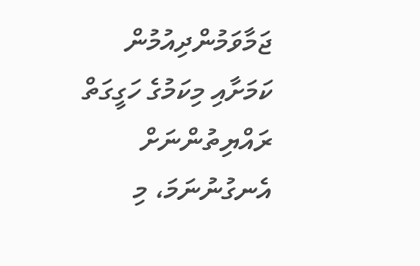ޖަމާވަމުންދިއުމުން ކަމަށާއި މިކަމުގެ ހަގީގަތް ރައްޔިތުންނަށް އެނގުނުނަމަ، މި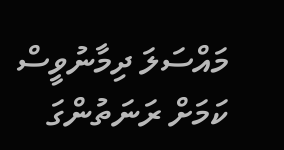މައްސަލަ ދިމާނުވީސް ކަމަށް ރަނަތުންގަ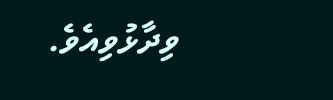ވިދާޅުވިއެވެ.